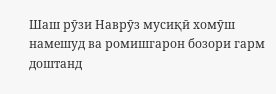Шаш рӯзи Наврӯз мусиқӣ хомӯш намешуд ва ромишгарон бозори гарм доштанд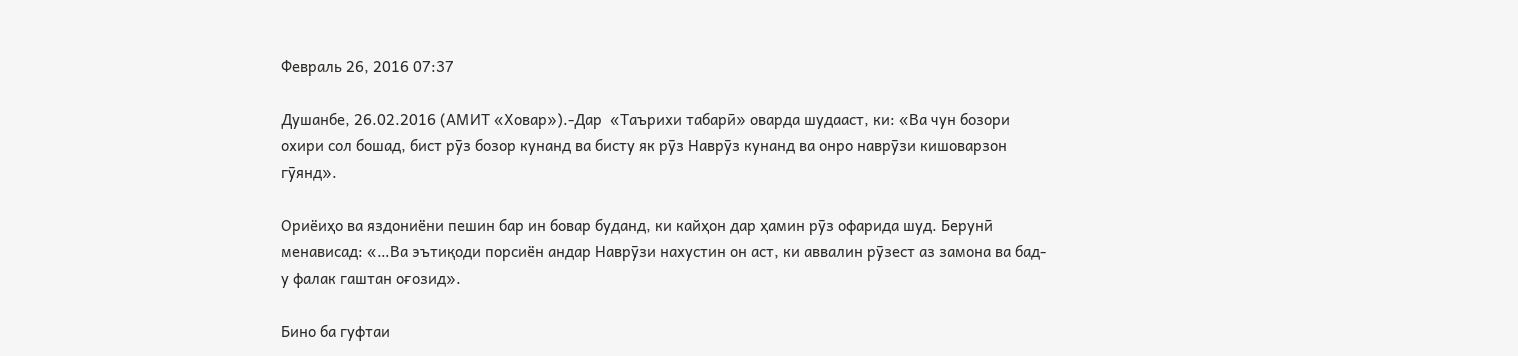Февраль 26, 2016 07:37

Душанбе, 26.02.2016 (АМИТ «Ховар»).-Дар  «Таърихи табарӣ» оварда шудааст, ки: «Ва чун бозори охири сол бошад, бист рӯз бозор кунанд ва бисту як рӯз Наврӯз кунанд ва онро наврӯзи кишоварзон гӯянд».

Ориёиҳо ва яздониёни пешин бар ин бовар буданд, ки кайҳон дар ҳамин рӯз офарида шуд. Берунӣ менависад: «…Ва эътиқоди порсиён андар Наврӯзи нахустин он аст, ки аввалин рӯзест аз замона ва бад-у фалак гаштан оғозид».

Бино ба гуфтаи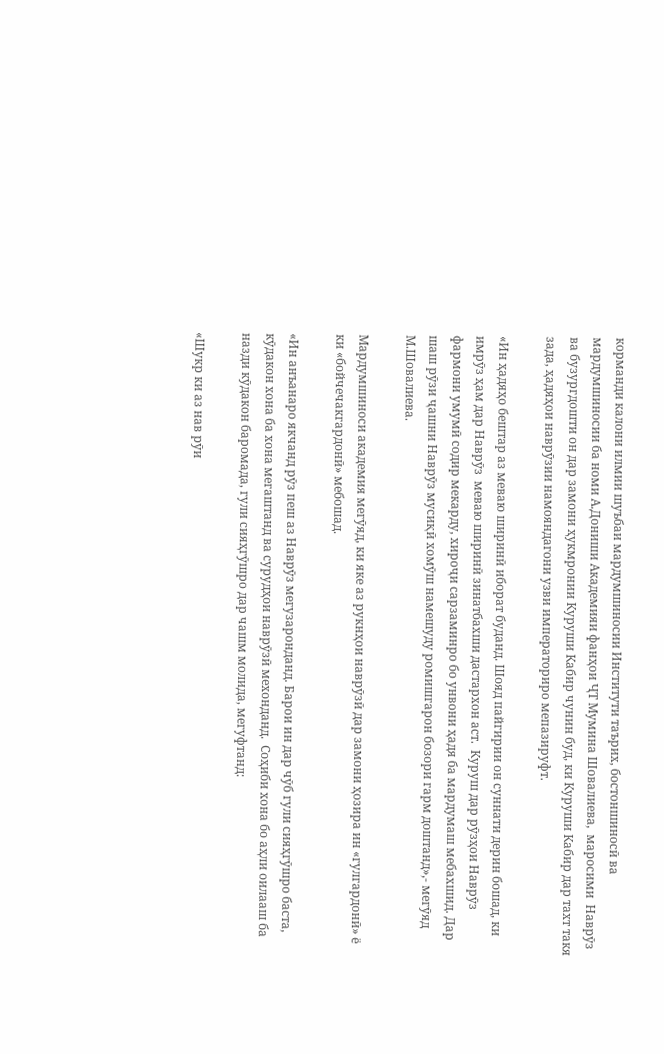корманди калони илмии шуъбаи мардумшиносии Институти таърих, бостоншиносӣ ва мардумшиносии ба номи А.Дониши Академияи фанҳои ҶТ Мумина Шовалиева,  маросими  Наврӯз  ва бузургдошти он дар замони ҳукмронии Куруши Кабир чунин буд, ки Куруши Кабир дар тахт такя зада, ҳадяҳои наврӯзии намояндагони узви императориро мепазируфт.

«Ин ҳадяҳо бештар аз меваю ширинӣ иборат буданд. Шояд пайгирии он суннати дерин бошад, ки имрӯз ҳам дар Наврӯз  меваю ширинӣ зинатбахши дастархон аст.  Куруш дар рӯзҳои Наврӯз фармони умумӣ содир мекарду, хироҷи сарзаминро бо унвони ҳадя ба мардумаш мебахшид. Дар шаш рӯзи ҷашни Наврӯз мусиқӣ хомӯш намешуду ромишгарон бозори гарм доштанд»,- мегӯяд М.Шовалиева.

Мардумшиноси академия мегӯяд, ки яке аз рукнҳои наврӯзӣ дар замони ҳозира ин «гулгардонӣ» ё ки «бойчечакгардонӣ» мебошад.

«Ин анъанаро якчанд рӯз пеш аз Наврӯз мегузаронданд. Барои ин дар чӯб гули сияҳгӯшро баста, кӯдакон хона ба хона мегаштанд ва сурудҳои наврӯзӣ мехонданд.  Соҳиби хона бо аҳли оилааш ба назди кӯдакон баромада, гули сияҳгӯшро дар чашм молида, мегуфтанд:

«Шукр ки аз нав рӯи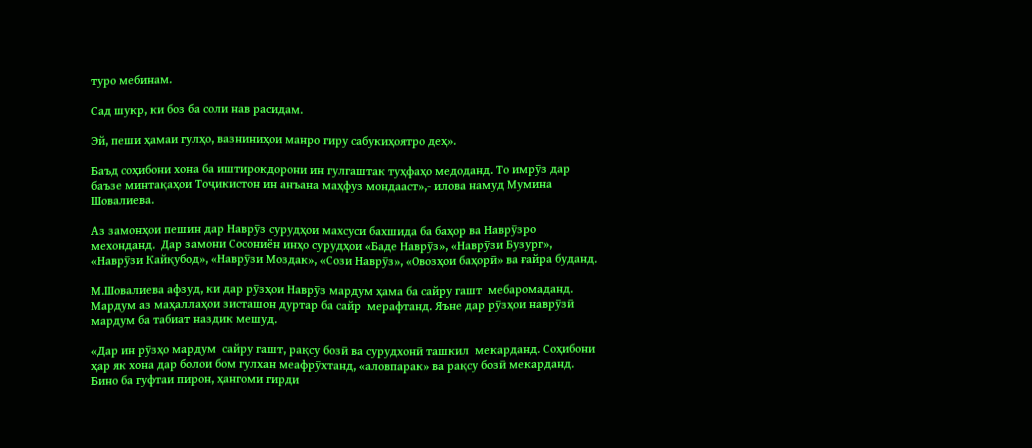туро мебинам.

Сад шукр, ки боз ба соли нав расидам.

Эй, пеши ҳамаи гулҳо, вазниниҳои манро гиру сабукиҳоятро деҳ».

Баъд соҳибони хона ба иштирокдорони ин гулгаштак туҳфаҳо медоданд. То имрӯз дар баъзе минтақаҳои Тоҷикистон ин анъана маҳфуз мондааст»,- илова намуд Мумина Шовалиева.

Аз замонҳои пешин дар Наврӯз сурудҳои махсуси бахшида ба баҳор ва Наврӯзро мехонданд.  Дар замони Сосониён инҳо сурудҳои «Баде Наврӯз», «Наврӯзи Бузург», «Наврӯзи Кайқубод», «Наврӯзи Моздак», «Сози Наврӯз», «Овозҳои баҳорӣ» ва ғайра буданд.

М.Шовалиева афзуд, ки дар рӯзҳои Наврӯз мардум ҳама ба сайру гашт  мебаромаданд.   Мардум аз маҳаллаҳои зисташон дуртар ба сайр  мерафтанд. Яъне дар рӯзҳои наврӯзӣ мардум ба табиат наздик мешуд.

«Дар ин рӯзҳо мардум  сайру гашт, рақсу бозӣ ва сурудхонӣ ташкил  мекарданд. Соҳибони ҳар як хона дар болои бом гулхан меафрӯхтанд, «аловпарак» ва рақсу бозӣ мекарданд. Бино ба гуфтаи пирон, ҳангоми гирди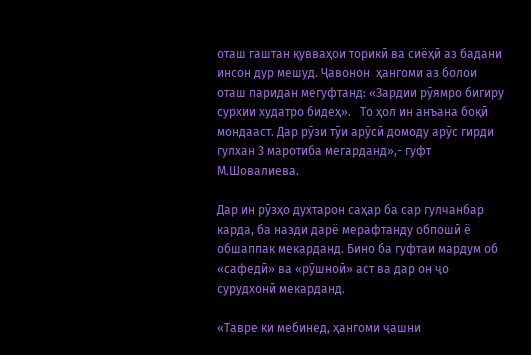оташ гаштан қувваҳои торикӣ ва сиёҳӣ аз бадани инсон дур мешуд. Ҷавонон  ҳангоми аз болои оташ паридан мегуфтанд: «Зардии рӯямро бигиру сурхии худатро бидеҳ».   То ҳол ин анъана боқӣ мондааст. Дар рӯзи тӯи арӯсӣ домоду арӯс гирди гулхан 3 маротиба мегарданд»,- гуфт М.Шовалиева.

Дар ин рӯзҳо духтарон саҳар ба сар гулчанбар карда, ба назди дарё мерафтанду обпошӣ ё обшаппак мекарданд. Бино ба гуфтаи мардум об «сафедӣ» ва «рӯшноӣ» аст ва дар он ҷо сурудхонӣ мекарданд.

«Тавре ки мебинед, ҳангоми ҷашни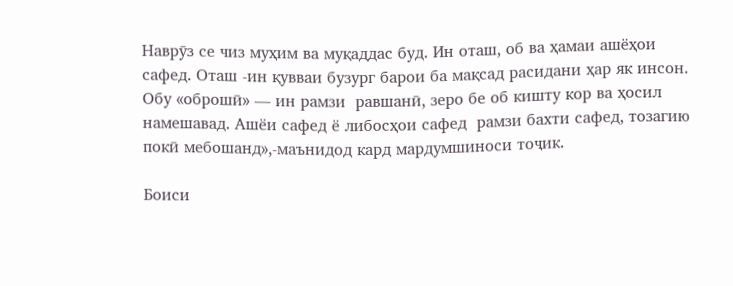Наврӯз се чиз муҳим ва муқаддас буд. Ин оташ, об ва ҳамаи ашёҳои сафед. Оташ -ин қувваи бузург барои ба мақсад расидани ҳар як инсон. Обу «оброшӣ» — ин рамзи  равшанӣ, зеро бе об кишту кор ва ҳосил намешавад. Ашёи сафед ё либосҳои сафед  рамзи бахти сафед, тозагию покӣ мебошанд»,-маънидод кард мардумшиноси тоҷик.

Боиси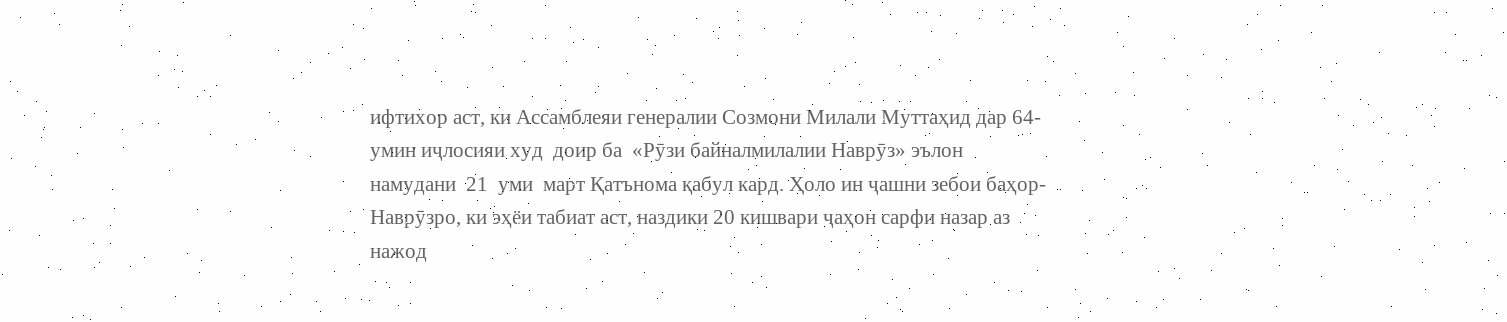ифтихор аст, ки Ассамблеяи генералии Созмони Милали Муттаҳид дар 64-умин иҷлосияи худ  доир ба  «Рӯзи байналмилалии Наврӯз» эълон намудани  21  уми  март Қатънома қабул кард. Ҳоло ин ҷашни зебои баҳор-Наврӯзро, ки эҳёи табиат аст, наздики 20 кишвари ҷаҳон сарфи назар аз нажод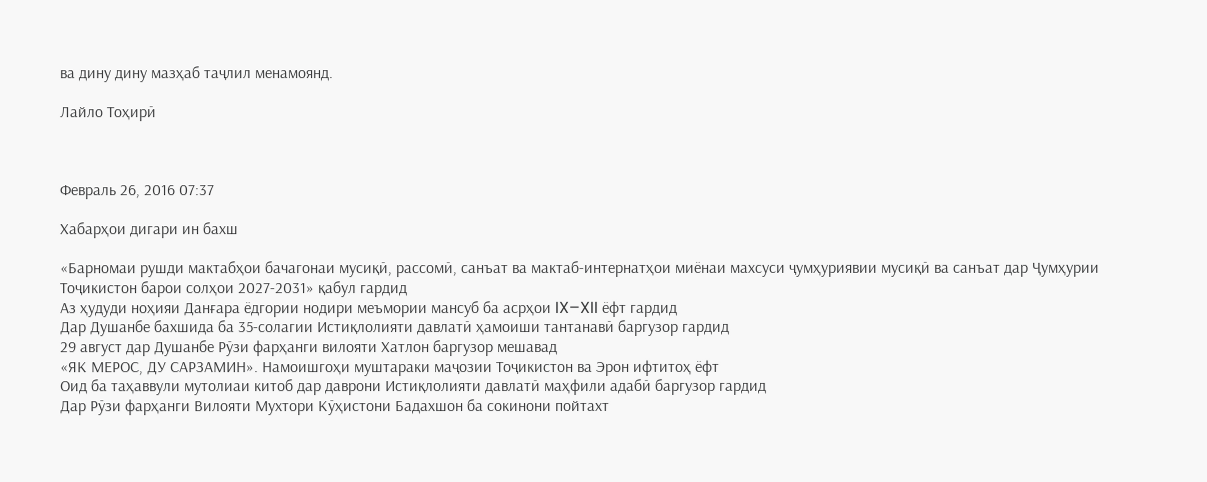ва дину дину мазҳаб таҷлил менамоянд.

Лайло Тоҳирӣ



Февраль 26, 2016 07:37

Хабарҳои дигари ин бахш

«Барномаи рушди мактабҳои бачагонаи мусиқӣ, рассомӣ, санъат ва мактаб-интернатҳои миёнаи махсуси ҷумҳуриявии мусиқӣ ва санъат дар Ҷумҳурии Тоҷикистон барои солҳои 2027-2031» қабул гардид
Аз ҳудуди ноҳияи Данғара ёдгории нодири меъмории мансуб ба асрҳои IX–XII ёфт гардид
Дар Душанбе бахшида ба 35-солагии Истиқлолияти давлатӣ ҳамоиши тантанавӣ баргузор гардид
29 август дар Душанбе Рӯзи фарҳанги вилояти Хатлон баргузор мешавад
«ЯК МЕРОС, ДУ САРЗАМИН». Намоишгоҳи муштараки маҷозии Тоҷикистон ва Эрон ифтитоҳ ёфт
Оид ба таҳаввули мутолиаи китоб дар даврони Истиқлолияти давлатӣ маҳфили адабӣ баргузор гардид
Дар Рӯзи фарҳанги Вилояти Мухтори Кӯҳистони Бадахшон ба сокинони пойтахт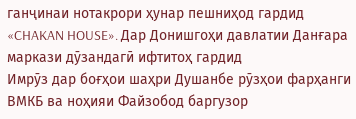ганҷинаи нотакрори ҳунар пешниҳод гардид
«CHAKAN HOUSE». Дар Донишгоҳи давлатии Данғара маркази дӯзандагӣ ифтитоҳ гардид
Имрӯз дар боғҳои шаҳри Душанбе рӯзҳои фарҳанги ВМКБ ва ноҳияи Файзобод баргузор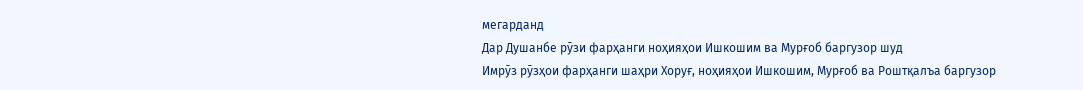мегарданд
Дар Душанбе рӯзи фарҳанги ноҳияҳои Ишкошим ва Мурғоб баргузор шуд
Имрӯз рӯзҳои фарҳанги шаҳри Хоруғ, ноҳияҳои Ишкошим, Мурғоб ва Роштқалъа баргузор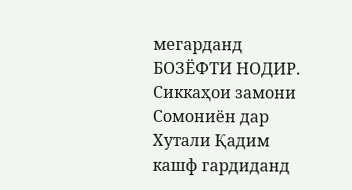мегарданд
БОЗЁФТИ НОДИР. Сиккаҳои замони Сомониён дар Хутали Қадим кашф гардиданд